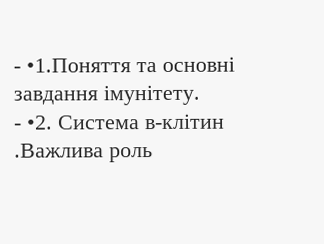- •1.Поняття та основні завдання імунітету.
- •2. Система в-клітин .Важлива роль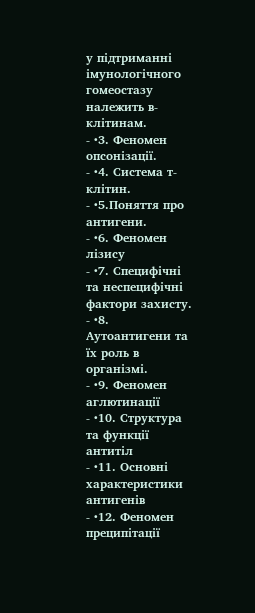у підтриманні імунологічного гомеостазу належить в-клітинам.
- •3. Феномен опсонізації.
- •4. Система т-клітин.
- •5.Поняття про антигени.
- •6. Феномен лізису
- •7. Специфічні та неспецифічні фактори захисту.
- •8. Аутоантигени та їх роль в організмі.
- •9. Феномен аглютинації
- •10. Структура та функції антитіл
- •11. Основні характеристики антигенів
- •12. Феномен преципітації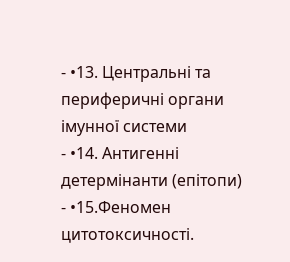- •13. Центральні та периферичні органи імунної системи
- •14. Антигенні детермінанти (епітопи)
- •15.Феномен цитотоксичності.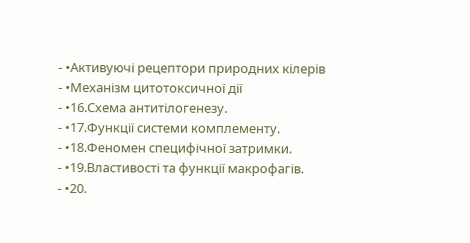- •Активуючі рецептори природних кілерів
- •Механізм цитотоксичної дії
- •16.Схема антитілогенезу.
- •17.Функції системи комплементу.
- •18.Феномен специфічної затримки.
- •19.Властивості та функції макрофагів.
- •20.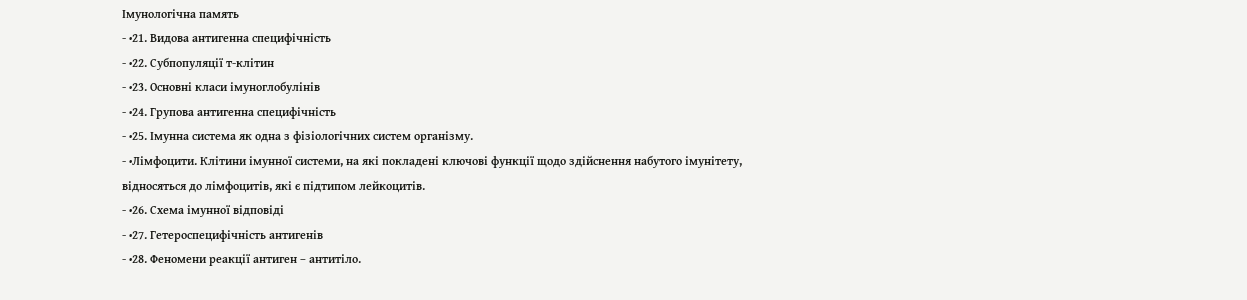Імунологічна память
- •21. Видова антигенна специфічність
- •22. Субпопуляції т-клітин
- •23. Основні класи імуноглобулінів
- •24. Групова антигенна специфічність
- •25. Імунна система як одна з фізіологічних систем організму.
- •Лімфоцити. Клітини імунної системи, на які покладені ключові функції щодо здійснення набутого імунітету, відносяться до лімфоцитів, які є підтипом лейкоцитів.
- •26. Схема імунної відповіді
- •27. Гетероспецифічність антигенів
- •28. Феномени реакції антиген – антитіло.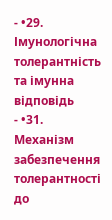- •29. Імунологічна толерантність та імунна відповідь
- •31. Механізм забезпечення толерантності до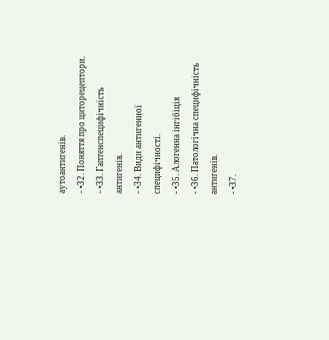аутоантигенів.
- •32. Поняття про циторецептори.
- •33. Гаптенспецифічність антигенів.
- •34. Види антигенної специфічності.
- •35. Алогенна інгібіція
- •36. Патологічна специфічність антигенів.
- •37.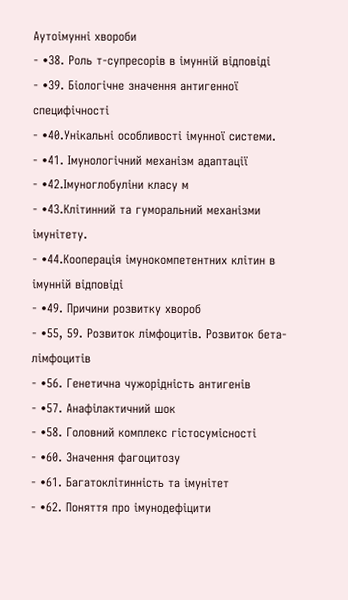Аутоімунні хвороби
- •38. Роль т-супресорів в імунній відповіді
- •39. Біологічне значення антигенної специфічності
- •40.Унікальні особливості імунної системи.
- •41. Імунологічний механізм адаптації
- •42.Імуноглобуліни класу м
- •43.Клітинний та гуморальний механізми імунітету.
- •44.Кооперація імунокомпетентних клітин в імунній відповіді
- •49. Причини розвитку хвороб
- •55, 59. Розвиток лімфоцитів. Розвиток бета-лімфоцитів
- •56. Генетична чужорідність антигенів
- •57. Анафілактичний шок
- •58. Головний комплекс гістосумісності
- •60. Значення фагоцитозу
- •61. Багатоклітинність та імунітет
- •62. Поняття про імунодефіцити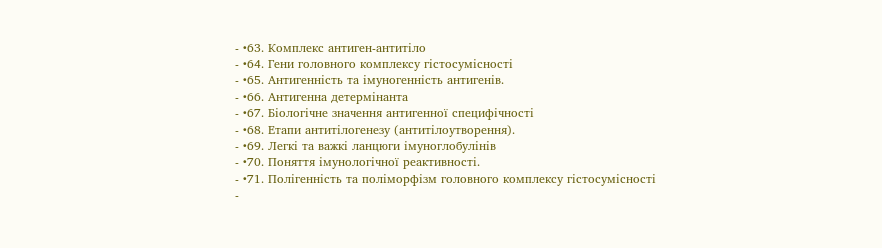- •63. Комплекс антиген-антитіло
- •64. Гени головного комплексу гістосумісності
- •65. Антигенність та імуногенність антигенів.
- •66. Антигенна детермінанта
- •67. Біологічне значення антигенної специфічності
- •68. Етапи антитілогенезу (антитілоутворення).
- •69. Легкі та важкі ланцюги імуноглобулінів
- •70. Поняття імунологічної реактивності.
- •71. Полігенність та поліморфізм головного комплексу гістосумісності
-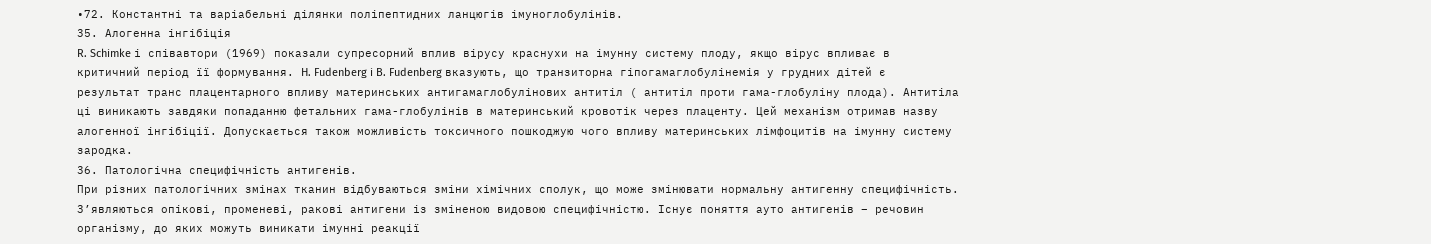•72. Константні та варіабельні ділянки поліпептидних ланцюгів імуноглобулінів.
35. Алогенна інгібіція
R. Schimke і співавтори (1969) показали супресорний вплив вірусу краснухи на імунну систему плоду, якщо вірус впливає в критичний період її формування. H. Fudenberg i B. Fudenberg вказують, що транзиторна гіпогамаглобулінемія у грудних дітей є результат транс плацентарного впливу материнських антигамаглобулінових антитіл ( антитіл проти гама-глобуліну плода). Антитіла ці виникають завдяки попаданню фетальних гама-глобулінів в материнський кровотік через плаценту. Цей механізм отримав назву алогенної інгібіції. Допускається також можливість токсичного пошкоджую чого впливу материнських лімфоцитів на імунну систему зародка.
36. Патологічна специфічність антигенів.
При різних патологічних змінах тканин відбуваються зміни хімічних сполук, що може змінювати нормальну антигенну специфічність. З’являються опікові, променеві, ракові антигени із зміненою видовою специфічністю. Існує поняття ауто антигенів – речовин організму, до яких можуть виникати імунні реакції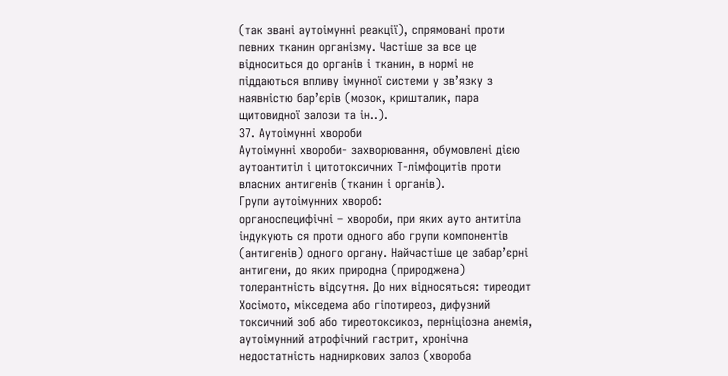(так звані аутоімунні реакції), спрямовані проти певних тканин організму. Частіше за все це відноситься до органів і тканин, в нормі не піддаються впливу імунної системи у зв’язку з наявністю бар’єрів (мозок, кришталик, пара щитовидної залози та ін..).
37. Аутоімунні хвороби
Аутоімунні хвороби- захворювання, обумовлені дією аутоантитіл і цитотоксичних Т-лімфоцитів проти власних антигенів (тканин і органів).
Групи аутоімунних хвороб:
органоспецифічні – хвороби, при яких ауто антитіла індукують ся проти одного або групи компонентів (антигенів) одного органу. Найчастіше це забар’єрні антигени, до яких природна (природжена) толерантність відсутня. До них відносяться: тиреодит Хосімото, мікседема або гіпотиреоз, дифузний токсичний зоб або тиреотоксикоз, перніціозна анемія, аутоімунний атрофічний гастрит, хронічна недостатність надниркових залоз (хвороба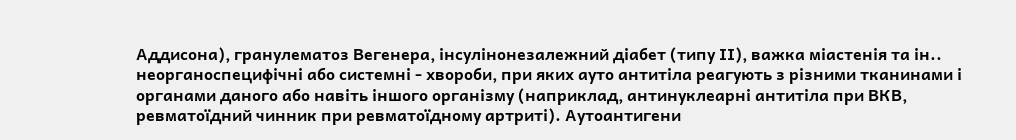Аддисона), гранулематоз Вегенера, інсулінонезалежний діабет (типу ІІ), важка міастенія та ін..
неорганоспецифічні або системні - хвороби, при яких ауто антитіла реагують з різними тканинами і органами даного або навіть іншого організму (наприклад, антинуклеарні антитіла при ВКВ, ревматоїдний чинник при ревматоїдному артриті). Аутоантигени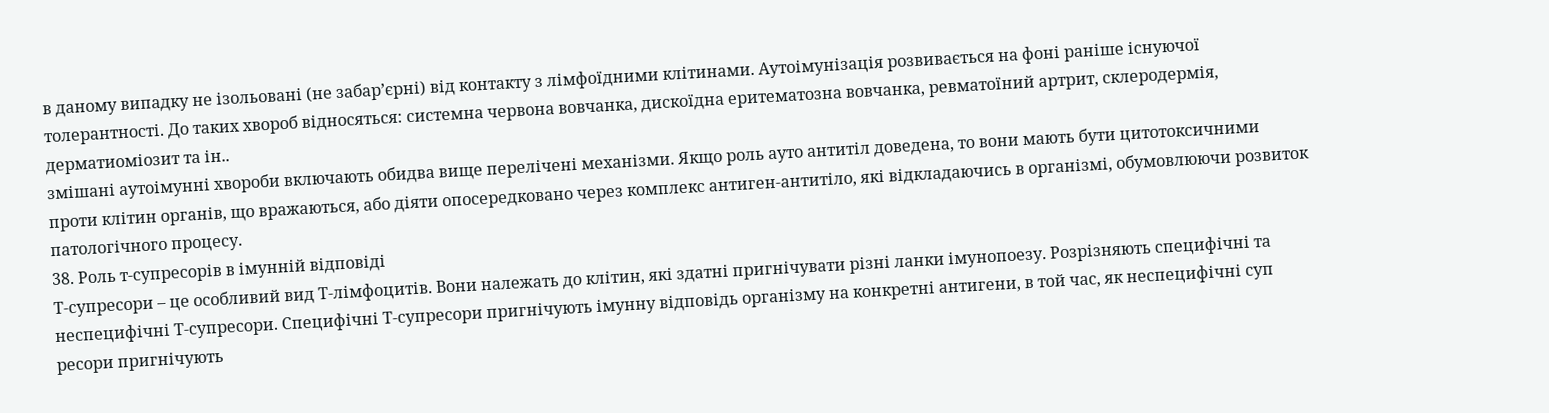в даному випадку не ізольовані (не забар’єрні) від контакту з лімфоїдними клітинами. Аутоімунізація розвивається на фоні раніше існуючої толерантності. До таких хвороб відносяться: системна червона вовчанка, дискоїдна еритематозна вовчанка, ревматоїний артрит, склеродермія, дерматиоміозит та ін..
змішані аутоімунні хвороби включають обидва вище перелічені механізми. Якщо роль ауто антитіл доведена, то вони мають бути цитотоксичними проти клітин органів, що вражаються, або діяти опосередковано через комплекс антиген-антитіло, які відкладаючись в організмі, обумовлюючи розвиток патологічного процесу.
38. Роль т-супресорів в імунній відповіді
Т-супресори – це особливий вид Т-лімфоцитів. Вони належать до клітин, які здатні пригнічувати різні ланки імунопоезу. Розрізняють специфічні та неспецифічні Т-супресори. Специфічні Т-супресори пригнічують імунну відповідь організму на конкретні антигени, в той час, як неспецифічні суп ресори пригнічують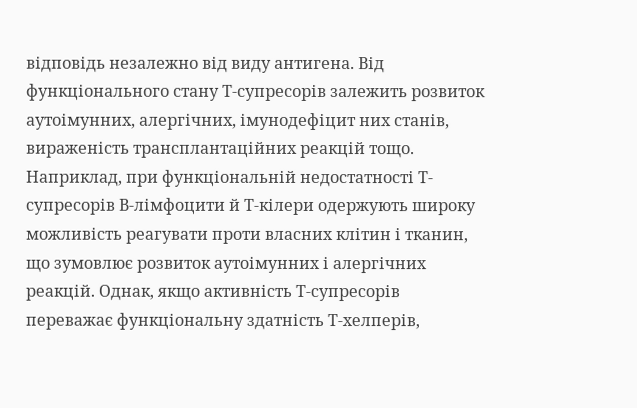відповідь незалежно від виду антигена. Від функціонального стану Т-супресорів залежить розвиток аутоімунних, алергічних, імунодефіцит них станів, вираженість трансплантаційних реакцій тощо.
Наприклад, при функціональній недостатності Т-супресорів В-лімфоцити й Т-кілери одержують широку можливість реагувати проти власних клітин і тканин, що зумовлює розвиток аутоімунних і алергічних реакцій. Однак, якщо активність Т-супресорів переважає функціональну здатність Т-хелперів,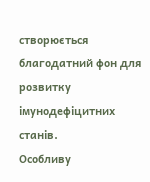створюється благодатний фон для розвитку імунодефіцитних станів.
Особливу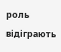роль відіграють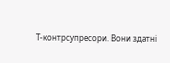Т-контрсупресори. Вони здатні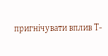пригнічувати вплив Т-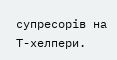супресорів на Т-хелпери.